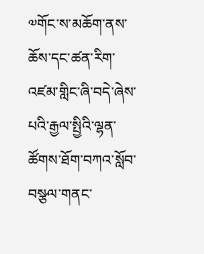༧གོང་ས་མཆོག་ནས་ཆོས་དང་ཚན་རིག་འཛམ་གླིང་ཞི་བདེ་ཞེས་པའི་རྒྱལ་སྤྱིའི་ལྷན་ཚོགས་ཐོག་བཀའ་སློབ་བསྩལ་གནང་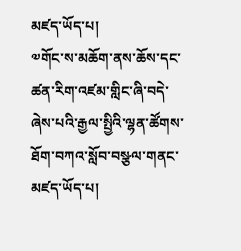མཛད་ཡོད་པ།
༧གོང་ས་མཆོག་ནས་ཆོས་དང་ཚན་རིག་འཛམ་གླིང་ཞི་བདེ་ཞེས་པའི་རྒྱལ་སྤྱིའི་ལྷན་ཚོགས་ཐོག་བཀའ་སློབ་བསྩལ་གནང་མཛད་ཡོད་པ།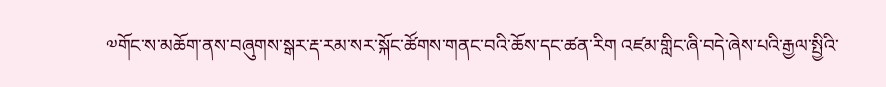༧གོང་ས་མཆོག་ནས་བཞུགས་སྒར་རྡ་རམ་སར་སྐོང་ཚོགས་གནང་བའི་ཆོས་དང་ཚན་རིག འཛམ་གླིང་ཞི་བདེ་ཞེས་པའི་རྒྱལ་སྤྱིའི་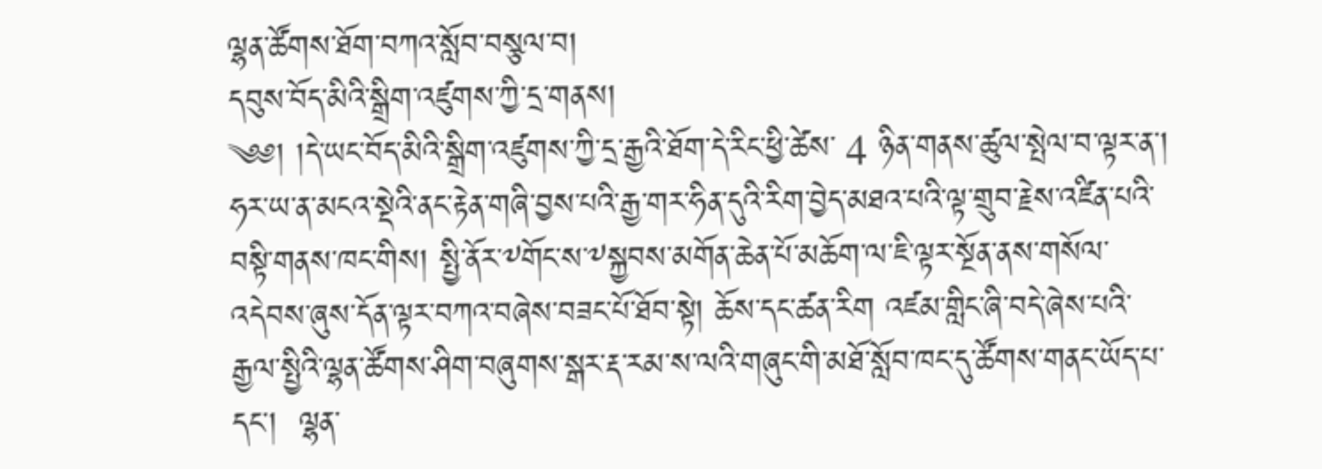ལྷན་ཚོགས་ཐོག་བཀའ་སློབ་བསྩལ་བ།
དབུས་བོད་མིའི་སྒྲིག་འཛུགས་ཀྱི་དྲ་གནས།
༄༅། །དེ་ཡང་བོད་མིའི་སྒྲིག་འཛུགས་ཀྱི་དྲ་རྒྱའི་ཐོག་དེ་རིང་ཕྱི་ཚེས་ 4 ཉིན་གནས་ཚུལ་སྤེལ་བ་ལྟར་ན་།    ཧར་ཡ་ན་མངའ་སྡེའི་ནང་རྟེན་གཞི་བྱས་པའི་རྒྱ་གར་ཧིན་དུའི་རིག་བྱེད་མཐའ་པའི་ལྟ་གྲུབ་རྗེས་འཛིན་པའི་བསྟི་གནས་ཁང་གིས། སྤྱི་ནོར་༸གོང་ས་༸སྐྱབས་མགོན་ཆེན་པོ་མཆོག་ལ་ཇི་ལྟར་སྔོན་ནས་གསོལ་འདེབས་ཞུས་དོན་ལྟར་བཀའ་བཞེས་བཟང་པོ་ཐོབ་སྟེ། ཆོས་དང་ཚན་རིག འཛམ་གླིང་ཞི་བདེ་ཞེས་པའི་རྒྱལ་སྤྱིའི་ལྷན་ཚོགས་ཤིག་བཞུགས་སྒར་རྡ་རམ་ས་ལའི་གཞུང་གི་མཐོ་སློབ་ཁང་དུ་ཚོགས་གནང་ཡོད་པ་དང་།  ལྷན་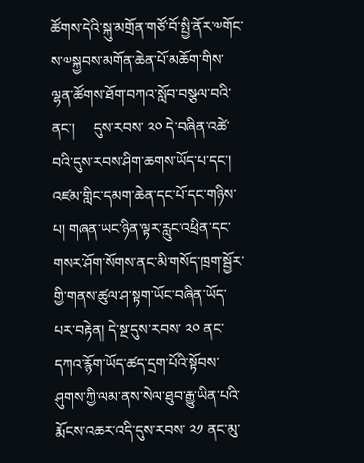ཚོགས་དེའི་སྐུ་མགྲོན་གཙོ་བོ་སྤྱི་ནོར་༧གོང་ས་༧སྐྱབས་མགོན་ཆེན་པོ་མཆོག་གིས་ལྷན་ཚོགས་ཐོག་བཀའ་སློབ་བསྩལ་བའི་ནང་།     དུས་རབས་ ༢༠ དེ་བཞིན་འཚེ་བའི་དུས་རབས་ཤིག་ཆགས་ཡོད་པ་དང་། འཛམ་གླིང་དམག་ཆེན་དང་པོ་དང་གཉིས་པ། གཞན་ཡང་ཉིན་ལྟར་རླུང་འཕྲིན་དང་གསར་ཤོག་སོགས་ནང་མི་གསོད་ཁྲག་སྦྱོར་གྱི་གནས་ཚུལ་ཤ་སྟག་ཡོང་བཞིན་ཡོད་པར་བརྟེན། དེ་སྔ་དུས་རབས་ ༢༠ ནང་དཀའ་རྙོག་ཡོད་ཚད་དྲག་པོའི་སྟོབས་ཤུགས་ཀྱི་ལམ་ནས་སེལ་ཐུབ་རྒྱུ་ཡིན་པའི་རྨོངས་འཆར་འདི་དུས་རབས་ ༢༡ ནང་མུ་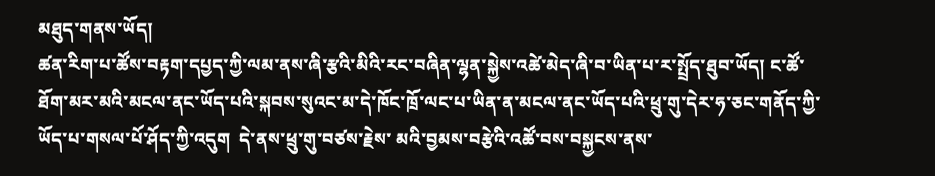མཐུད་གནས་ཡོད།
ཚན་རིག་པ་ཚོས་བརྟག་དཔྱད་ཀྱི་ལམ་ནས་ཞི་རྩའི་མིའི་རང་བཞིན་ལྷན་སྐྱེས་འཚེ་མེད་ཞི་བ་ཡིན་པ་ར་སྤྲོད་ཐུབ་ཡོད། ང་ཚོ་ཐོག་མར་མའི་མངལ་ནང་ཡོད་པའི་སྐབས་སུའང་མ་དེ་ཁོང་ཁྲོ་ལང་པ་ཡིན་ན་མངལ་ནང་ཡོད་པའི་ཕྲུ་གུ་དེར་ཧ་ཅང་གནོད་ཀྱི་ཡོད་པ་གསལ་པོ་ཤོད་ཀྱི་འདུག  དེ་ནས་ཕྲུ་གུ་བཙས་རྗེས་ མའི་བྱམས་བརྩེའི་འཚོ་བས་བསྐྱངས་ནས་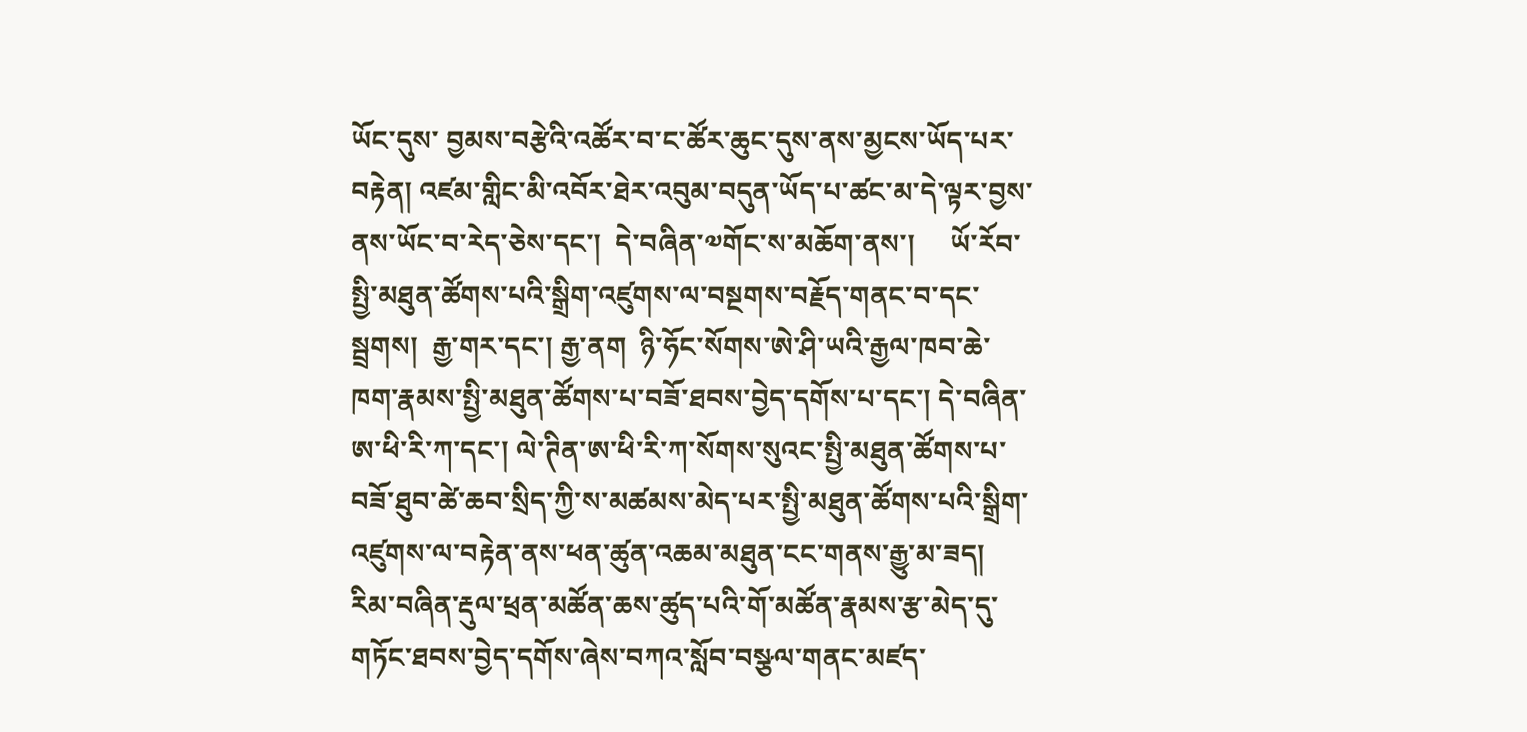ཡོང་དུས་ བྱམས་བརྩེའི་འཚོར་བ་ང་ཚོར་ཆུང་དུས་ནས་མྱངས་ཡོད་པར་བརྟེན། འཛམ་གླིང་མི་འབོར་ཐེར་འབུམ་བདུན་ཡོད་པ་ཚང་མ་དེ་ལྟར་བྱས་ནས་ཡོང་བ་རེད་ཅེས་དང་།  དེ་བཞིན་༧གོང་ས་མཆོག་ནས་།     ཡོ་རོབ་སྤྱི་མཐུན་ཚོགས་པའི་སྒྲིག་འཛུགས་ལ་བསྔགས་བརྗོད་གནང་བ་དང་སྦྲགས།  རྒྱ་གར་དང་། རྒྱ་ནག  ཉི་ཧོང་སོགས་ཨེ་ཤི་ཡའི་རྒྱལ་ཁབ་ཆེ་ཁག་རྣམས་སྤྱི་མཐུན་ཚོགས་པ་བཟོ་ཐབས་བྱེད་དགོས་པ་དང་། དེ་བཞིན་ཨ་ཕི་རི་ཀ་དང་། ལེ་ཊིན་ཨ་ཕི་རི་ཀ་སོགས་སུའང་སྤྱི་མཐུན་ཚོགས་པ་བཟོ་ཐུབ་ཚེ་ཆབ་སྲིད་ཀྱི་ས་མཚམས་མེད་པར་སྤྱི་མཐུན་ཚོགས་པའི་སྒྲིག་འཛུགས་ལ་བརྟེན་ནས་ཕན་ཚུན་འཆམ་མཐུན་ངང་གནས་རྒྱུ་མ་ཟད།   རིམ་བཞིན་རྡུལ་ཕྲན་མཚོན་ཆས་ཚུད་པའི་གོ་མཚོན་རྣམས་རྩ་མེད་དུ་གཏོང་ཐབས་བྱེད་དགོས་ཞེས་བཀའ་སློབ་བསྩལ་གནང་མཛད་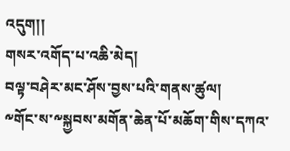འདུག།།
གསར་འགོད་པ་འཆི་མེད།
བལྟ་བཤེར་མང་ཤོས་བྱས་པའི་གནས་ཚུལ།
༸གོང་ས་༸སྐྱབས་མགོན་ཆེན་པོ་མཆོག་གིས་དཀའ་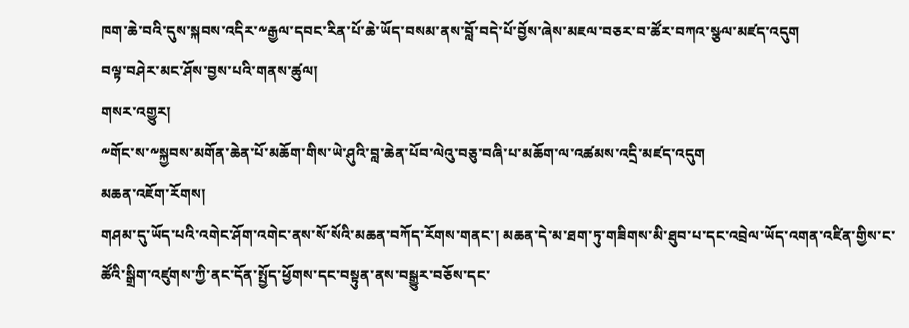ཁག་ཆེ་བའི་དུས་སྐབས་འདིར་༸རྒྱལ་དབང་རིན་པོ་ཆེ་ཡོད་བསམ་ནས་བློ་བདེ་པོ་བྱོས་ཞེས་མཇལ་བཅར་བ་ཚོར་བཀའ་སྩལ་མཛད་འདུག
བལྟ་བཤེར་མང་ཤོས་བྱས་པའི་གནས་ཚུལ།
གསར་འགྱུར།
༸གོང་ས་༸སྐྱབས་མགོན་ཆེན་པོ་མཆོག་གིས་ཡེ་ཤུའི་བླ་ཆེན་པོབ་ལེའུ་བཅུ་བཞི་པ་མཆོག་ལ་འཚམས་འདྲི་མཛད་འདུག
མཆན་འཇོག་རོགས།
གཤམ་དུ་ཡོད་པའི་འགེང་ཤོག་འགེང་ནས་སོ་སོའི་མཆན་བཀོད་རོགས་གནང་། མཆན་དེ་མ་ཐག་ཏུ་གཟིགས་མི་ཐུབ་པ་དང་འབྲེལ་ཡོད་འགན་འཛིན་གྱིས་ང་ཚོའི་སྒྲིག་འཛུགས་ཀྱི་ནང་དོན་སྤྱོད་ཕྱོགས་དང་བསྟུན་ནས་བསྒྱུར་བཅོས་དང་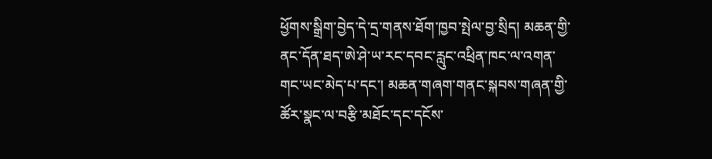ཕྱོགས་སྒྲིག་བྱེད་དེ་དྲ་གནས་ཐོག་ཁྱབ་སྤེལ་བྱ་སྲིད། མཆན་གྱི་ནང་དོན་ཐད་ཨེ་ཤེ་ཡ་རང་དབང་རླུང་འཕྲིན་ཁང་ལ་འགན་གང་ཡང་མེད་པ་དང་། མཆན་གཞག་གནང་སྐབས་གཞན་གྱི་ཚོར་སྣང་ལ་བརྩི་མཐོང་དང་དངོས་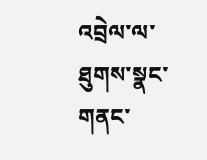འབྲེལ་ལ་ཐུགས་སྣང་གནང་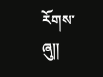རོགས་ཞུ༎